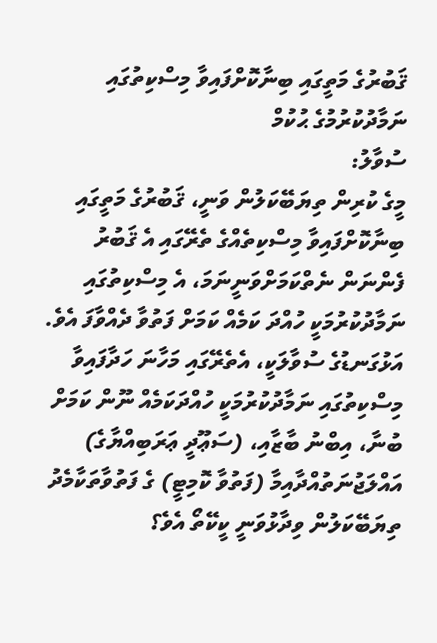ޤަބުރުގެ މަތީގައި ބިނާކޮށްފައިވާ މިސްކިތުގައި ނަމާދުކުރުމުގެ ޙުކުމް
ސުވާލު:
މީގެ ކުރިން ތިޔަބޭކަލުން ވަނީ، ޤަބުރުގެ މަތީގައި ބިނާކޮށްފައިވާ މިސްކިތެއްގެ ތެރޭގައި އެ ޤަބުރު ފެންނަން ނެތްކަމަށްވަނީނަމަ، އެ މިސްކިތުގައި ނަމާދުކުރުމަކީ ހުއްދަ ކަމެއް ކަމަށް ފަތުވާ ދެއްވާފަ އެވެ. އަޅުގަނޑުގެ ސުވާލަކީ، އެތެރޭގައި މަހާނަ ހަދާފައިވާ މިސްކިތުގައި ނަމާދުކުރުމަކީ ހުއްދަކަމެއް ނޫން ކަމަށް ބުނާ، އިބްނު ބާޒާއި، (ސަޢޫދީ ޢަރަބިއްޔާގެ) އައްލަޖުނަތުއްދާއިމާ (ފަތުވާ ކޮމިޓީ) ގެ ފަތުވާތަކާމެދު ތިޔަބޭކަލުން ވިދާޅުވަނީ ކީކޭތޯ އެވެ؟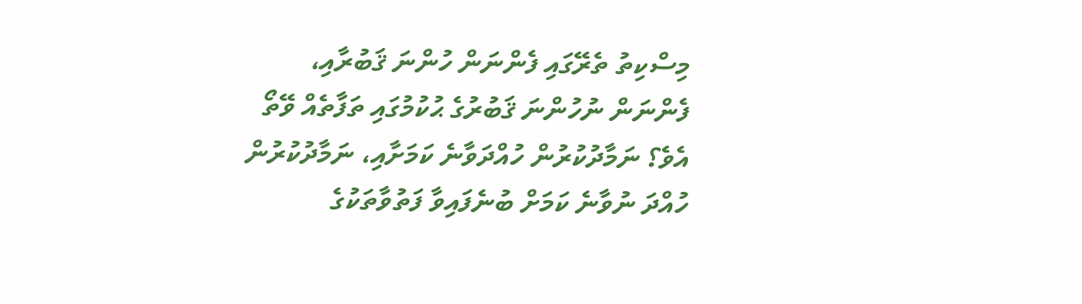މިސްކިތު ތެރޭގައި ފެންނަން ހުންނަ ޤަބުރާއި، ފެންނަން ނުހުންނަ ޤަބުރުގެ ޙުކުމުގައި ތަފާތެއް ވޭތޯ އެވެ؟ ނަމާދުކުރުން ހުއްދަވާނެ ކަމަށާއި، ނަމާދުކުރުން ހުއްދަ ނުވާނެ ކަމަށް ބުނެފައިވާ ފަތުވާތަކުގެ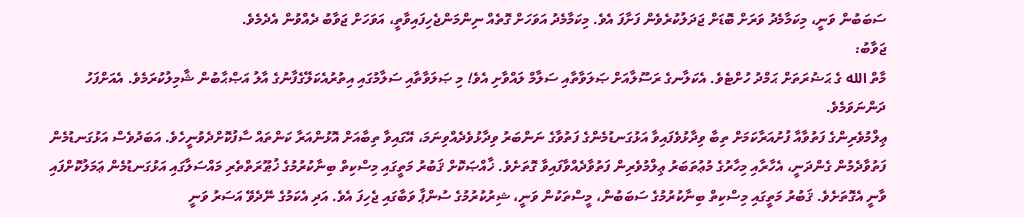ސަބަބުން ވަނީ، މިކަމާމެދު ވަރަށް ބޮޑަށް ޖަދަލުކުރެވެން ފަށާފަ އެވެ. މިކަމާމެދު އަވަހަށް ގޮތެއް ނިންމަންޖެހިފައިވާތީ، އަވަހަށް ޖަވާބު ދެއްވުން އެދެމެވެ.
ޖަވާބު:
މާތް الله ގެ ޙަޟުރަތަށް ޙަމްދު ހުށްޓެވެ. އެކަލާނގެ ރަސޫލާއަށް ޞަލަވާތާއި ސަލާމް ލައްވާށި އެވެ! މި ޞަލަވާތާއި ސަލާމުގައި އިތުރުއެކަލޭގެފާނުގެ އާލު އަޞްޙާބުން ޝާމިލުކުރަމެވެ. އެއަށްފަހު ދަންނަވަމެވެ.
ޢިލްމުވެރިންގެ ފަތުވާއާ ފުށުއަރާކަމަށް ތިބާ ވިދާޅުވެފައިވާ އަޅުގަނޑުމެންގެ ފަތުވާގެ ނަންބަރު ވިދާޅުވެދެއްވިނަމަ، އޭގައިވާ ތިބާއަށް އޮޅުންއަރާ ކަންތައް ސާފުކޮށްދެވުނީހެވެ. އަބަދުވެސް އަޅުގަނޑުމެން ފަތުވާދެމުން ގެންދަނީ، އެހާރާއި މިހާރުގެ މުޢުތަބަރު ޢިލްމުވެރިން ފަތުވާދެއްވާފައިވާ ގޮތަށެވެ. ޚާއްޞަކޮށް ޤަބުރު މަތީގައި މިސްކިތް ބިނާކުރުމުގެ ޚުޠޫރަތްތެރި މައްސަލާގައި އަޅުގަނޑުމެން ޢަމަލުކޮށްފައި ވާނީ އެގޮތަށެވެ. ޤަބުރު މަތީގައި މިސްކިތް ބިނާކުރުމުގެ ސަބަބުން، މީސްތަކުން ވަނީ، ޝިރުކުރުމުގެ ސުންޕާ ވަބާގައި ޖެހިފަ އެވެ. އަދި އެކަމުގެ ނޭދެވޭ އަސަރު ވަނީ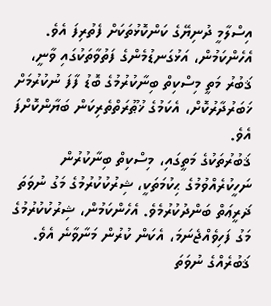އިސްލާމީ ދުނިޔޭގެ ކަންކޮޅުތަކަށް ފެތުރިފަ އެވެ. އެހެންކަމުން، އަޅުގަނޑުމެންގެ ފަތުވާތަކުގައި ވާނީ، ޤަބުރު މަތީ މިސްކިތް ބިނާކުރުމުގެ ބޮޑު ފާފަ ނުކުރުމަށް ޚަބަރުދާރުކޮށް، އެކަމުގެ ޚުޠޫރަތްތެރިކަން ބަޔާންކޮށްފަ އެވެ.
ޤަބުރުތަކުގެ މަތީގައި، މިސްކިތް ބިނާކުރުން ނަހީކުރެއްވުމުގެ ޙިކުމަތަކީ، ޝިރުކުކުރުމުގެ މަގު ނުވަތަ ޛަރީޢަތް ބަންދުކުރުމެވެ. އެހެންކަމުން، ޝިރުކުކުރުމުގެ މަގު ފަހިވެއްޖެނަމަ، އެކަން ކުރުން މަނާވާނެ އެވެ. ޤަބުރެއްގެ ނުވަތަ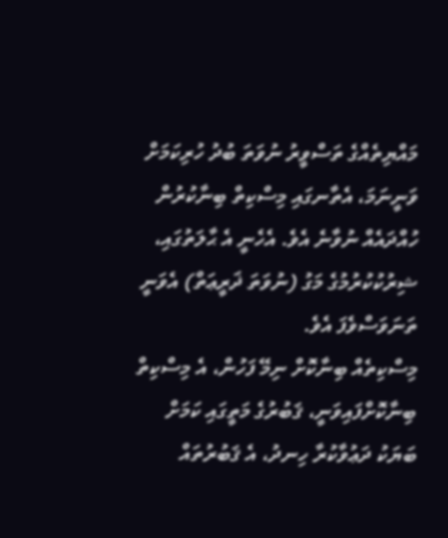މައްޔިތެއްގެ ތަސްވީރު ނުވަތަ ބުދު ހުރިކަމަށް ވަނީނަމަ، އެތާނގައި މިސްކިތް ބިނާކުރުން ހުއްދައެއް ނުވާނެ އެވެ. އެހެނީ އެ ޙާލަތުގައި، ޝިރުކުކުރުމުގެ މަގު (ނުވަތަ ޛަރީޢަތް) އެވަނީ ތަނަވަސްވެފަ އެވެ.
މިސްކިތެއް ބިނާކޮށް ނިމޭ ފަހުން، އެ މިސްކިތް ބިނާކޮށްފައިވަނީ، ޤަބުރުގެ މަތީގައި ކަމަށް ބަޔަކު ދަޢުވާކުރާ ހިނދު، އެ ޤަބުރުތައް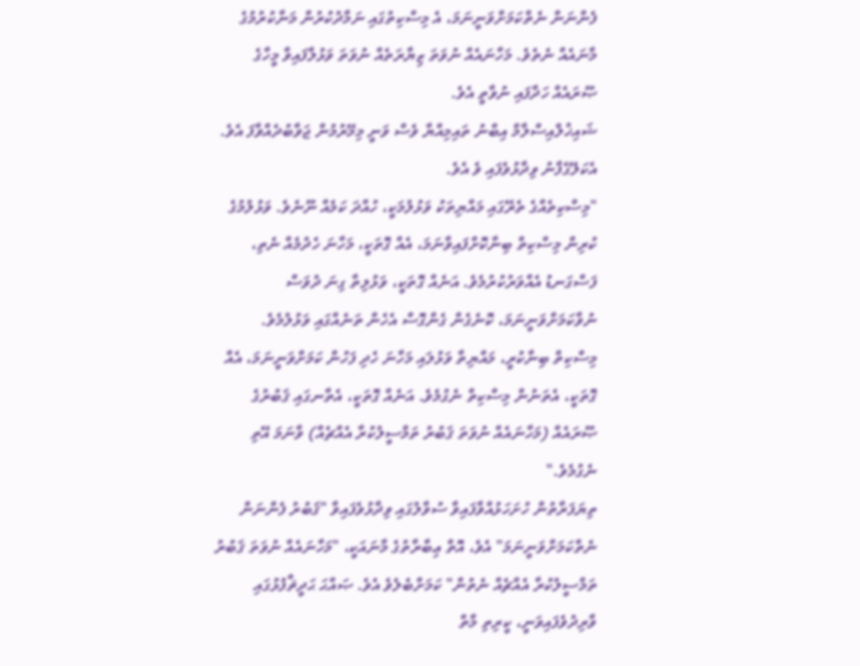ފެންނަން ނެތްކަމަށްވަނީނަމަ، އެ މިސްކިތުގައި ނަމާދުކުރުން މަނާކުރުމުގެ މާނައެއް ނެތެވެ. މަހާނައެއް ނުވަތަ ޒިޔާރަތެއް ނުވަތަ ވަޅުލާފައިވާ މީހާގެ ޞޫރައެއް ހަދާފައި ނުވާތީ އެވެ.
ޝައިޚުލްއިސްލާމް އިބްނު ތައިމިއްޔާ ވެސް ވަނީ މިމޭރުމުން ޖަވާބުދެއްވާފަ އެވެ. އެކަލޭގެފާނު ވިދާޅުވެފައި ވެ އެވެ.
"މިސްކިތެއްގެ ތެރޭގައި މައްޔިތަކު ވަޅުލުމަކީ، ހުއްދަ ކަމެއް ނޫނެވެ. ވަޅުލުމުގެ ކުރިން މިސްކިތް ބިނާކޮށްފައިވާނަމަ، އެއް ގޮތަކީ، މަހާނަ ހެދުމެއް ނެތި، ފަސްގަނޑު އެއްވަރުކުރުމެވެ. އަނެއް ގޮތަކީ، ވަޅުލިތާ ގިނަ ދުވަސް ނުވާކަމަށްވަނީނަމަ، ކޮނެގެން ގެންގޮސް އެހެން ތަނެއްގައި ވަޅުލުމެވެ. މިސްކިތް ބިނާކުރީ، މައްޔިތާ ވަޅުލައި މަހާނަ ހެދި ފަހުން ކަމަށްވަނީނަމަ، އެއް ގޮތަކީ، އެތަނުން މިސްކިތް ނެގުމެވެ. އަނެއް ގޮތަކީ، އެތާނގައި ޤަބުރުގެ ޞޫރައެއް (މަހާނައެއް ނުވަތަ ޤަބުރު ތަމްސީލުކުރާ އެއްޗެއް) ވާނަމަ އޭތި ނެގުމެވެ."
ތިޔަފަރާތުން ހުށަހަޅުއްވާފައިވާ ސުވާލުގައި ވިދާޅުވެފައިވާ "ޤަބުރު ފެންނަން ނެތްކަމަށްވަނީނަމަ" އެވެ، އޮތް ޢިބާރާތުގެ މާނައަކީ، "މަހާނައެއް ނުވަތަ ޤަބުރު ތަމްސީލުކުރާ އެއްޗެއް ނެތުން" ކަމަށްބެލެވެ އެވެ. ޞައްޙަ ޙަދީޘްފުޅުގައި ވާރިދުވެފައިވަނީ، ކީރިތި މާތް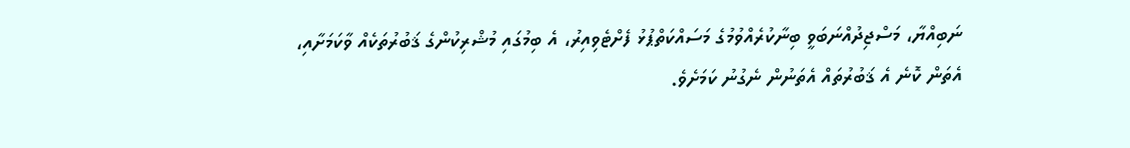ނަބިއްޔާ، މަސްޖިދުއްނަބަވީ ބިނާކުރެއްވުމުގެ މަސައްކަތްޕުޅު ފެށްޓެވިއިރު، އެ ބިމުގައި މުޝްރިކުންގެ ޤަބުރުތަކެއް ވާކަމަށާއި، އެތަން ކޮނެ އެ ޤަބުރުތައް އެތަނުން ނެގުނު ކަމަށެވެ.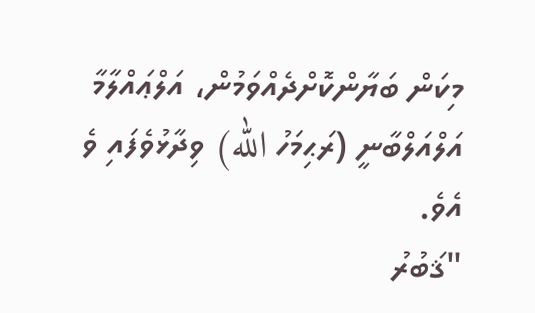މިކަން ބަޔާންކޮށްދެއްވަމުން، އަލްޢައްލާމާ އަލްއަލްބާނީ (ރަޙިމަހު الله) ވިދާޅުވެފައި ވެ އެވެ.
"ޤަބުރު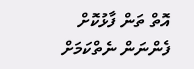އޮތް ތަން ފާޅުކޮށް ފެންނަން ނެތްކަމަށް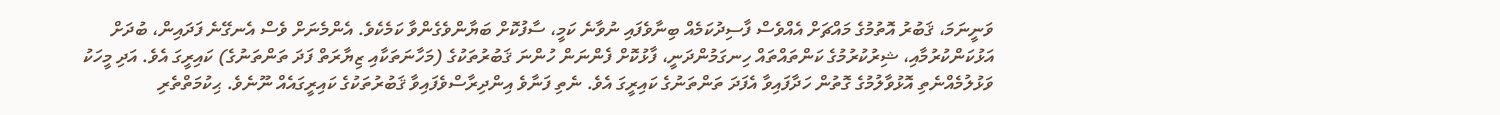ވަނީނަމަ، ޤަބުރު އޮތުމުގެ މައްޗަށް އެއްވެސް ފާސިދުކަމެއް ބިނާވެފައި ނުވާނެ ކަމީ، ސާފުކޮށް ބަޔާންވެގެންވާ ކަމެކެވެ. އެންމެނަށް ވެސް އެނގޭނެ ފަދައިން، ބުދަށް އަޅުކަންކުރުމާއި، ޝިރުކުރުމުގެ ކަންތައްތައް ހިނގަމުންދަނީ، ފާޅުކޮށް ފެންނަން ހުންނަ ޤަބުރުތަކުގެ (މަހާނަތަކާއި ޒިޔާރަތް ފަދަ ތަންތަނުގެ) ކައިރީގަ އެވެ. އަދި މީހަކު ވަޅުލުމެއްނެތި އޮޅުވާލުމުގެ ގޮތުން ހަދާފައިވާ އެފަދަ ތަންތަނުގެ ކައިރީގަ އެވެ. ނެތި ފަނާވެ އިންދިރާސްވެފައިވާ ޤަބުރުތަކުގެ ކައިރީގައެއް ނޫނެވެ. ޙިކުމަތްތެރި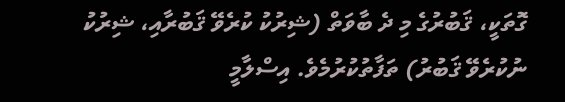ގޮތަކީ، ޤަބުރުގެ މި ދެ ބާވަތް (ޝިރުކު ކުރެވޭ ޤަބުރާއި، ޝިރުކު ނުކުރެވޭ ޤަބުރު) ތަފާތުކުރުމެވެ. އިސްލާމީ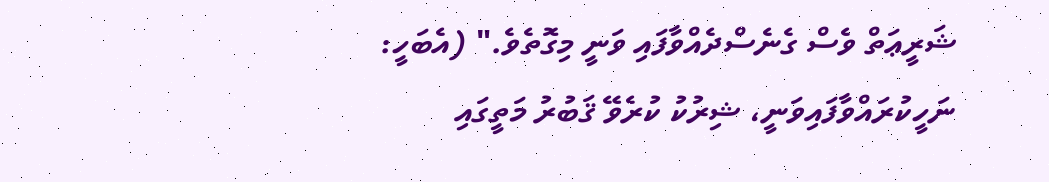ޝަރީޢަތް ވެސް ގެނެސްދެއްވާފައި ވަނީ މިގޮތެވެ." (އެބަހީ: ނަހީކުރައްވާފައިވަނީ، ޝިރުކު ކުރެވޭ ޤަބުރު މަތީގައި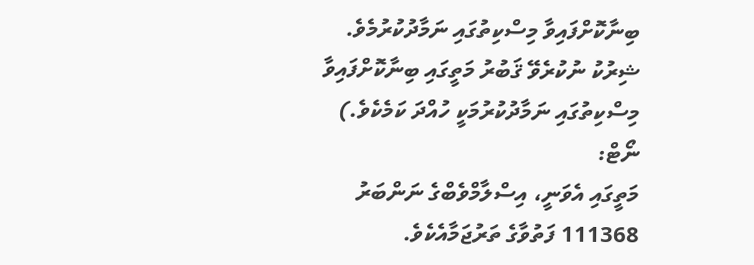ބިނާކޮށްފައިވާ މިސްކިތުގައި ނަމާދުކުރުމެވެ. ޝިރުކު ނުކުރެވޭ ޤަބުރު މަތީގައި ބިނާކޮށްފައިވާ މިސްކިތުގައި ނަމާދުކުރުމަކީ ހުއްދަ ކަމެކެވެ.)
ނޯޓް:
މަތީގައި އެވަނީ، އިސްލާމްވެބްގެ ނަންބަރު 111368 ފަތުވާގެ ތަރުޖަމާއެކެވެ.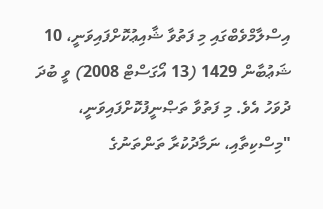އިސްލާމްވެބްގައި މި ފަތުވާ ޝާއިޢުކޮށްފައިވަނީ، 10 ޝަޢުބާން 1429 (13 އޯގަސްޓް 2008) ވީ ބުދަ ދުވަހު އެވެ. މި ފަތުވާ ތަޞްނީފުކޮށްފައިވަނީ، "މިސްކިތާއި، ނަމާދުކުރާ ތަންތަނުގެ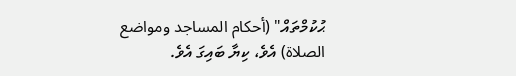ޙުކުމްތައް" (أحكام المساجد ومواضع الصلاة) އެވެ، ކިޔާ ބައިގަ އެވެ.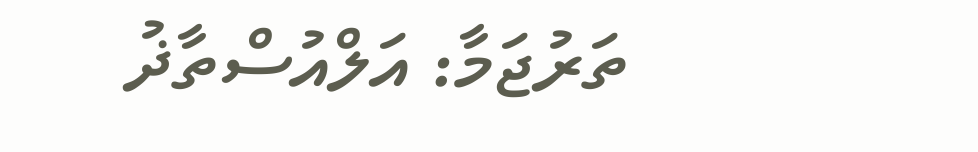ތަރުޖަމާ: އަލްއުސްތާޛު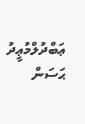ޢަބްދުލްމުޢީދު ޙަސަން